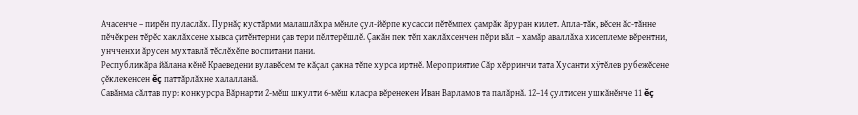Ачасенче – пирĕн пуласлăх. Пурнăç кустăрми малашлăхра мĕнле çул-йĕрпе кусасси пĕтĕмпех çамрăк ăруран килет. Апла-тăк, вĕсен ăс-тăнне пĕчĕкрен тĕрĕс хаклăхсене хывса çитĕнтерни çав тери пĕлтерĕшлĕ. Çакăн пек тĕп хаклăхсенчен пĕри вăл – хамăр аваллăха хисеплеме вĕрентни, унчченхи ăрусен мухтавлă тĕслĕхĕпе воспитани пани.
Республикăра йăлана кĕнĕ Краеведени вулавĕсем те кăçал çакна тĕпе хурса иртнĕ. Мероприятие Сăр хĕрринчи тата Хусанти хÿтĕлев рубежĕсене çĕклекенсен ĕç паттăрлăхне халалланă.
Савăнма сăлтав пур: конкурсра Вăрнарти 2-мĕш шкулти 6-мĕш класра вĕренекен Иван Варламов та палăрнă. 12–14 çултисен ушкăнĕнче 11 ĕç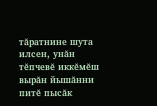тăратнине шута илсен, унăн тĕпчевĕ иккĕмĕш вырăн йышăнни питĕ пысăк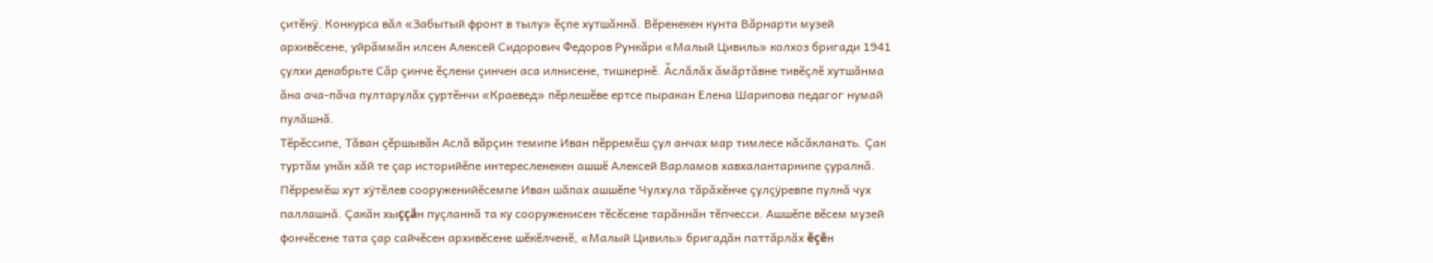çитĕнÿ. Конкурса вăл «Забытый фронт в тылу» ĕçпе хутшăннă. Вĕренекен кунта Вăрнарти музей архивĕсене, уйрăммăн илсен Алексей Сидорович Федоров Рункăри «Малый Цивиль» колхоз бригади 1941 çулхи декабрьте Сăр çинче ĕçлени çинчен аса илнисене, тишкернĕ. Ăслăлăх ăмăртăвне тивĕçлĕ хутшăнма ăна ача-пăча пултарулăх çуртĕнчи «Краевед» пĕрлешĕве ертсе пыракан Елена Шарипова педагог нумай пулăшнă.
Тĕрĕссипе, Тăван çĕршывăн Аслă вăрçин темипе Иван пĕрремĕш çул анчах мар тимлесе кăсăкланать. Çак туртăм унăн хăй те çар историйĕпе интересленекен ашшĕ Алексей Варламов хавхалантарнипе çуралнă. Пĕрремĕш хут хÿтĕлев сооруженийĕсемпе Иван шăпах ашшĕпе Чулхула тăрăхĕнче çулçÿревпе пулнă чух паллашнă. Çакăн хыççăн пуçланнă та ку сооруженисен тĕсĕсене тарăннăн тĕпчесси. Ашшĕпе вĕсем музей фончĕсене тата çар сайчĕсен архивĕсене шĕкĕлченĕ, «Малый Цивиль» бригадăн паттăрлăх ĕçĕн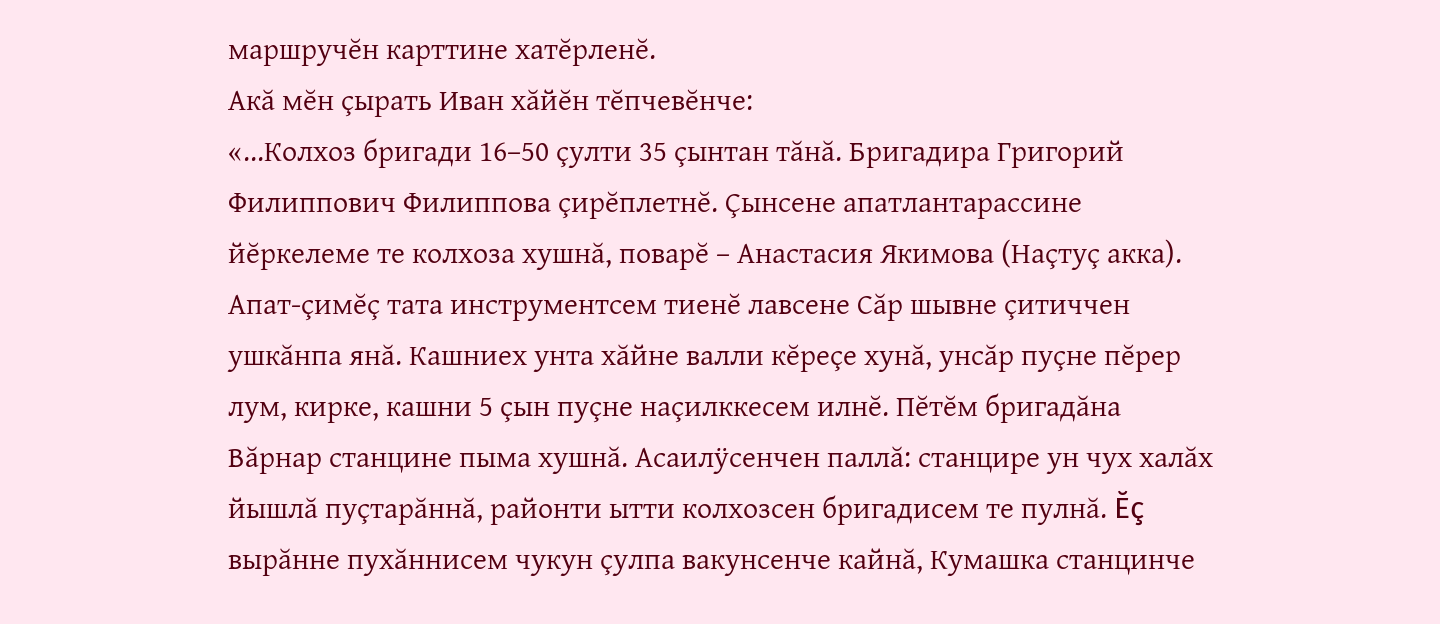маршручĕн карттине хатĕрленĕ.
Акă мĕн çырать Иван хăйĕн тĕпчевĕнче:
«...Колхоз бригади 16–50 çулти 35 çынтан тăнă. Бригадира Григорий Филиппович Филиппова çирĕплетнĕ. Çынсене апатлантарассине йĕркелеме те колхоза хушнă, поварĕ – Анастасия Якимова (Наçтуç акка). Апат-çимĕç тата инструментсем тиенĕ лавсене Сăр шывне çитиччен ушкăнпа янă. Кашниех унта хăйне валли кĕреçе хунă, унсăр пуçне пĕрер лум, кирке, кашни 5 çын пуçне наçилккесем илнĕ. Пĕтĕм бригадăна Вăрнар станцине пыма хушнă. Асаилÿсенчен паллă: станцире ун чух халăх йышлă пуçтарăннă, районти ытти колхозсен бригадисем те пулнă. Ĕç вырăнне пухăннисем чукун çулпа вакунсенче кайнă, Кумашка станцинче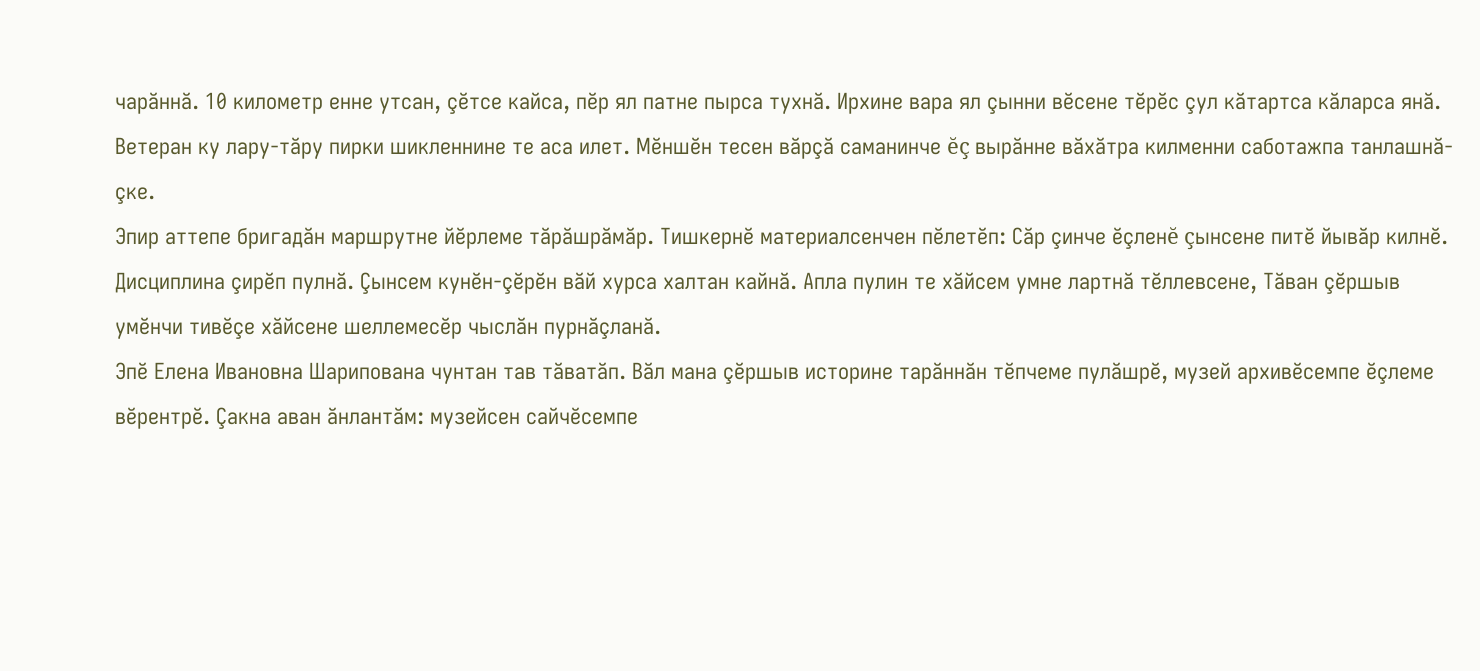чарăннă. 10 километр енне утсан, çĕтсе кайса, пĕр ял патне пырса тухнă. Ирхине вара ял çынни вĕсене тĕрĕс çул кăтартса кăларса янă. Ветеран ку лару-тăру пирки шикленнине те аса илет. Мĕншĕн тесен вăрçă саманинче ĕç вырăнне вăхăтра килменни саботажпа танлашнă-çке.
Эпир аттепе бригадăн маршрутне йĕрлеме тăрăшрăмăр. Тишкернĕ материалсенчен пĕлетĕп: Сăр çинче ĕçленĕ çынсене питĕ йывăр килнĕ. Дисциплина çирĕп пулнă. Çынсем кунĕн-çĕрĕн вăй хурса халтан кайнă. Апла пулин те хăйсем умне лартнă тĕллевсене, Тăван çĕршыв умĕнчи тивĕçе хăйсене шеллемесĕр чыслăн пурнăçланă.
Эпĕ Елена Ивановна Шарипована чунтан тав тăватăп. Вăл мана çĕршыв историне тарăннăн тĕпчеме пулăшрĕ, музей архивĕсемпе ĕçлеме вĕрентрĕ. Çакна аван ăнлантăм: музейсен сайчĕсемпе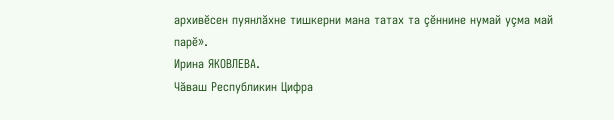архивĕсен пуянлăхне тишкерни мана татах та çĕннине нумай уçма май парĕ».
Ирина ЯКОВЛЕВА.
Чăваш Республикин Цифра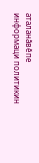аталанăвĕпе информаци политикин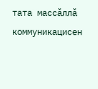тата массăллă коммуникацисен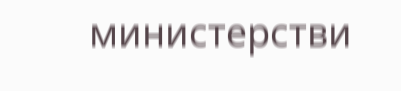министерстви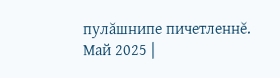пулăшнипе пичетленнĕ.
Май 2025 |